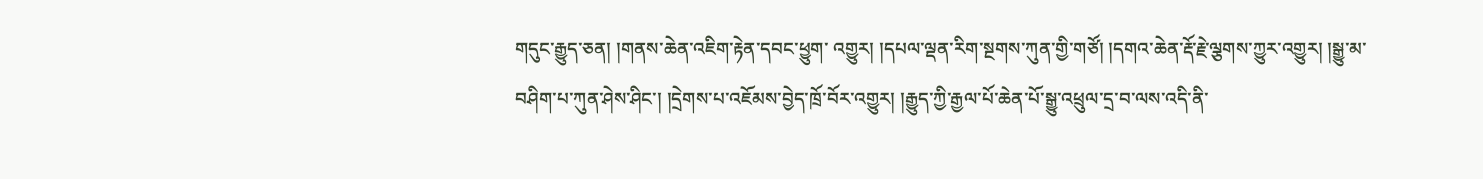གདུང་རྒྱུད་ཅན། །གནས་ཆེན་འཇིག་རྟེན་དབང་ཕྱུག་ འགྱུར། །དཔལ་ལྡན་རིག་སྔགས་ཀུན་གྱི་གཙོ། །དགའ་ཆེན་རྡོ་རྗེ་ལྕགས་ཀྱུར་འགྱུར། །སྒྱུ་མ་བཤིག་པ་ཀུན་ཤེས་ཤིང་། །དྲེགས་པ་འཇོམས་བྱེད་ཁྲོ་བོར་འགྱུར། །རྒྱུད་ཀྱི་རྒྱལ་པོ་ཆེན་པོ་སྒྱུ་འཕྲུལ་དྲ་བ་ལས་འདི་ནི་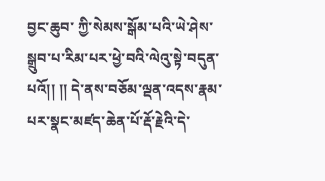བྱང་ཆུབ་ ཀྱི་སེམས་སྒོམ་པའི་ཡེ་ཤེས་སྒྲུབ་པ་རིམ་པར་ཕྱེ་བའི་ལེའུ་སྟེ་བདུན་པའོ།། །། དེ་ནས་བཅོམ་ལྡན་འདས་རྣམ་པར་སྣང་མཛད་ཆེན་པོ་རྡོ་རྗེའི་དེ་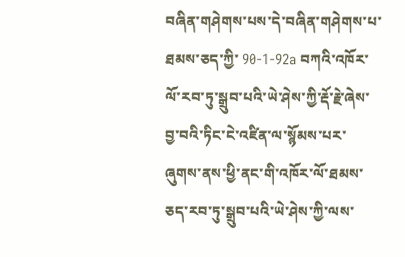བཞིན་གཤེགས་པས་དེ་བཞིན་གཤེགས་པ་ཐམས་ཅད་ཀྱི་ 90-1-92a བཀའི་འཁོར་ལོ་རབ་ཏུ་སྒྲུབ་པའི་ཡེ་ཤེས་ཀྱི་རྡོ་རྗེ་ཞེས་བྱ་བའི་ཏིང་ངེ་འཛིན་ལ་སྙོམས་པར་ཞུགས་ནས་ཕྱི་ནང་གི་འཁོར་ལོ་ཐམས་ཅད་རབ་ཏུ་སྒྲུབ་པའི་ཡེ་ཤེས་ཀྱི་ལས་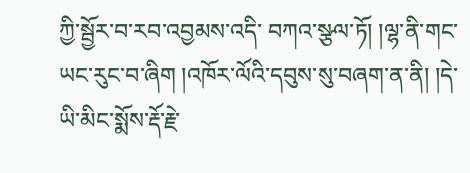ཀྱི་སྦྱོར་བ་རབ་འབྱམས་འདི་ བཀའ་སྩལ་ཏོ། །ལྷ་ནི་གང་ཡང་རུང་བ་ཞིག །འཁོར་ལོའི་དབུས་སུ་བཞག་ན་ནི། །དེ་ཡི་མིང་སྨོས་རྡོ་རྗེ་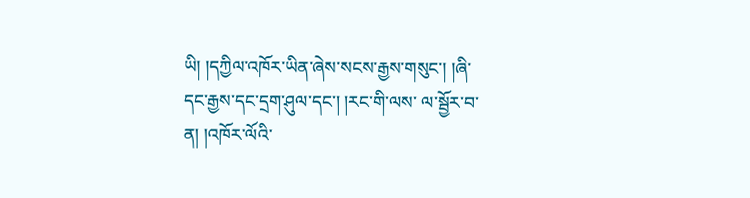ཡི། །དཀྱིལ་འཁོར་ཡིན་ཞེས་སངས་རྒྱས་གསུང་། །ཞི་དང་རྒྱས་དང་དྲག་ཤུལ་དང་། །རང་གི་ལས་ ལ་སྦྱོར་བ་ན། །འཁོར་ལོའི་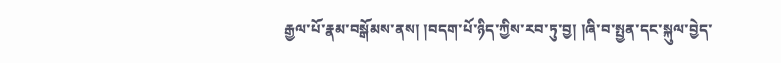རྒྱལ་པོ་རྣམ་བསྒོམས་ནས། །བདག་པོ་ཉིད་ཀྱིས་རབ་ཏུ་བྱ། །ཞི་བ་སྤྱན་དང་སྐུལ་བྱེད་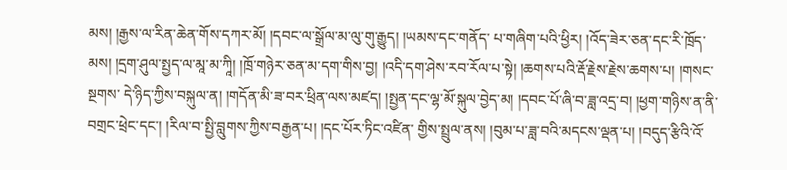མས། །རྒྱས་ལ་རིན་ཆེན་གོས་དཀར་མོ། །དབང་ལ་སྒྲོལ་མ་ལུ་གུ་རྒྱུད། །ཡམས་དང་གནོད་ པ་གཞིག་པའི་ཕྱིར། །འོད་ཟེར་ཅན་དང་རི་ཁྲོད་མས། །དྲག་ཤུལ་སྤྱད་ལ་མཱ་མ་ཀཱི། །ཁྲོ་གཉེར་ཅན་མ་དག་གིས་བྱ། །འདི་དག་ཤེས་རབ་རོལ་པ་སྟེ། །ཆགས་པའི་རྡོ་རྗེས་རྗེས་ཆགས་པ། །གསང་སྔགས་ དེ་ཉིད་ཀྱིས་བསྐུལ་ན། །གདོན་མི་ཟ་བར་ཕྲིན་ལས་མཛད། །སྤྱན་དང་ལྷ་མོ་སྐུལ་བྱེད་མ། །དབང་པོ་ཞི་བ་ཟླ་འདྲ་བ། །ཕྱག་གཉིས་ན་ནི་བགྲང་ཕྲེང་དང་། །རིལ་བ་སྤྱི་བླུགས་ཀྱིས་བརྒྱན་པ། །དང་པོར་ཏིང་འཛིན་ གྱིས་སྤྲུལ་ནས། །བུམ་པ་ཟླ་བའི་མདངས་ལྡན་པ། །བདུད་རྩིའི་འོ་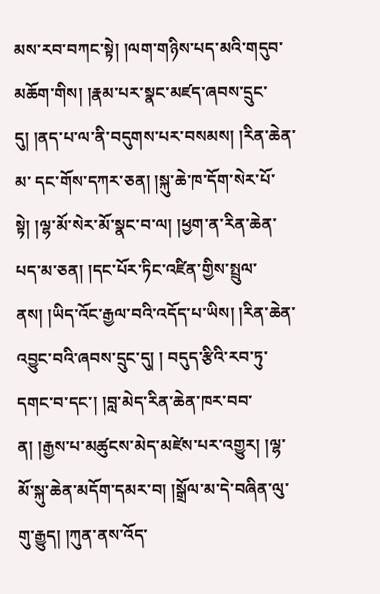མས་རབ་བཀང་སྟེ། །ལག་གཉིས་པད་མའི་གདུབ་མཆོག་གིས། །རྣམ་པར་སྣང་མཛད་ཞབས་དྲུང་དུ། །ནད་པ་ལ་ནི་བདུགས་པར་བསམས། །རིན་ཆེན་མ་ དང་གོས་དཀར་ཅན། །སྐུ་ཆེ་ཁ་དོག་སེར་པོ་སྟེ། །ལྷ་མོ་སེར་མོ་སྣང་བ་ལ། །ཕྱག་ན་རིན་ཆེན་པད་མ་ཅན། །དང་པོར་ཏིང་འཛིན་གྱིས་སྤྲུལ་ནས། །ཡིད་འོང་རྒྱལ་བའི་འདོད་པ་ཡིས། །རིན་ཆེན་འབྱུང་བའི་ཞབས་དྲུང་དུ། ། བདུད་རྩིའི་རབ་ཏུ་དགང་བ་དང་། །བླ་མེད་རིན་ཆེན་ཁར་བབ་ན། །རྒྱས་པ་མཚུངས་མེད་མཛེས་པར་འགྱུར། །ལྷ་མོ་སྐུ་ཆེན་མདོག་དམར་བ། །སྒྲོལ་མ་དེ་བཞིན་ལུ་གུ་རྒྱུད། །ཀུན་ནས་འོད་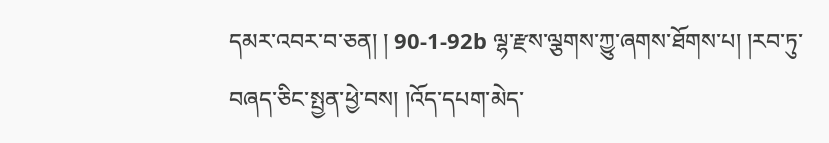དམར་འབར་བ་ཅན། ། 90-1-92b ལྷ་རྫས་ལྕགས་ཀྱུ་ཞགས་ཐོགས་པ། །རབ་ཏུ་བཞད་ཅིང་སྤྱན་ཕྱེ་བས། །འོད་དཔག་མེད་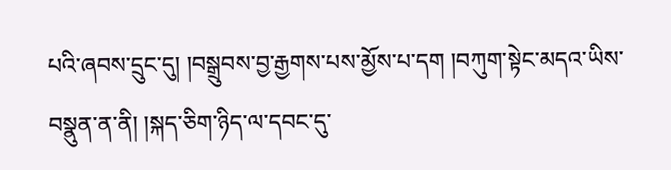པའི་ཞབས་དྲུང་དུ། །བསྒྲུབས་བྱ་རྒྱགས་པས་མྱོས་པ་དག །བཀུག་སྟེང་མདའ་ཡིས་བསྣུན་ན་ནི། །སྐད་ཅིག་ཉིད་ལ་དབང་དུ་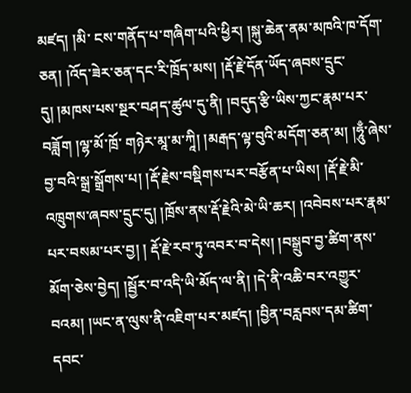མཛད། །མི་ ངས་གནོད་པ་གཞིག་པའི་ཕྱིར། །སྐུ་ཆེན་ནམ་མཁའི་ཁ་དོག་ཅན། །འོད་ཟེར་ཅན་དང་རི་ཁྲོད་མས། །རྡོ་རྗེ་དོན་ཡོད་ཞབས་དྲུང་དུ། །མཁས་པས་སྔར་བཤད་ཚུལ་དུ་ནི། །བདུད་རྩི་ཡིས་ཀྱང་རྣམ་པར་བཟློག །ལྷ་མོ་ཁྲོ་ གཉེར་མཱ་མ་ཀཱི། །མརྒད་ལྟ་བུའི་མདོག་ཅན་མ། །ཧཱུྃ་ཞེས་བྱ་བའི་སྒྲ་སྒྲོགས་པ། །རྡོ་རྗེས་བསྡིགས་པར་བརྩོན་པ་ཡིས། །རྡོ་རྗེ་མི་འཁྲུགས་ཞབས་དྲུང་དུ། །ཁྲོས་ནས་རྡོ་རྗེའི་མེ་ཡི་ཆར། །འབེབས་པར་རྣམ་པར་བསམ་པར་བྱ། ། རྡོ་རྗེ་རབ་ཏུ་འབར་བ་དེས། །བསྒྲུབ་བྱ་ཚིག་ནས་མོག་ཅེས་བྱེད། །སྦྱོར་བ་འདི་ཡི་མོད་ལ་ནི། །དེ་ནི་འཆི་བར་འགྱུར་བའམ། །ཡང་ན་ལུས་ནི་འཇིག་པར་མཛད། །བྱིན་བརླབས་དམ་ཚིག་དབང་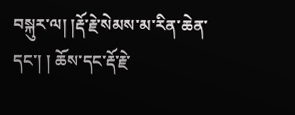བསྐུར་ལ། །རྡོ་རྗེ་སེམས་མ་རིན་ཆེན་དང་། ། ཆོས་དང་རྡོ་རྗེ་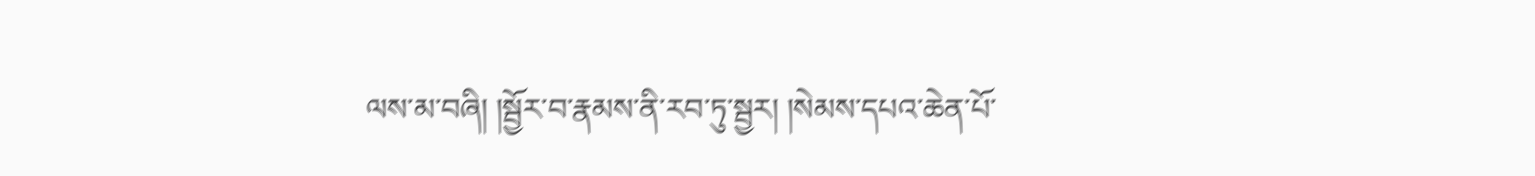ལས་མ་བཞི། །སྦྱོར་བ་རྣམས་ནི་རབ་ཏུ་སྦྱར། །སེམས་དཔའ་ཆེན་པོ་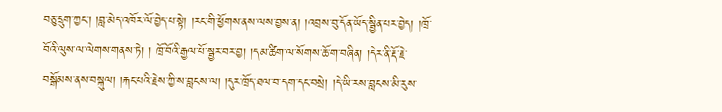བཅུ་དྲུག་ཀྱང་། །བླ་མེད་འཁོར་ལོ་བྱེད་པ་སྟེ། །རང་གི་ཕྱོགས་ནས་ལས་བྱས་ན། །འབྲས་བུ་དོན་ཡོད་སྦྱིན་པར་བྱེད། །ཁྲོ་བོའི་ལུས་ལ་ལེགས་གནས་ཏེ། ། ཁྲོ་བོའི་རྒྱལ་པོ་སྦྱར་བར་བྱ། །དམ་ཚིག་ལ་སོགས་ཆོ་ག་བཞིན། །དེར་ནི་རྡོ་རྗེ་བསྒོམས་ནས་བསྐུལ། །རྐང་པའི་རྗེས་ཀྱི་ས་བླངས་ལ། །དུར་ཁྲོད་ཐལ་བ་དག་དང་བསྲེ། །དེ་ཡི་རས་བླངས་མི་རུས་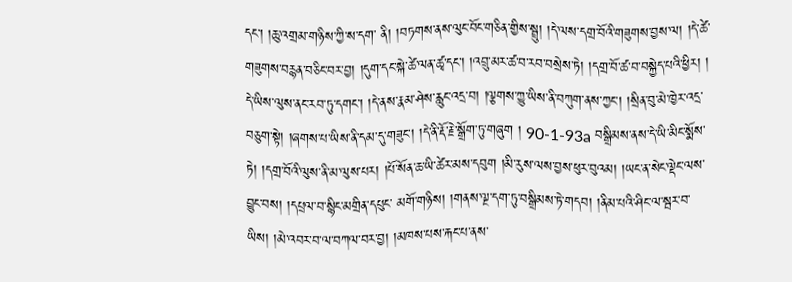དང་། །ཆུ་འགྲམ་གཉིས་ཀྱི་ས་དག་ ནི། །བཏགས་ནས་ལུང་བོང་གཅིན་གྱིས་སྦྲུ། །དེ་ལས་དགྲ་བོའི་གཟུགས་བྱས་ལ། །དེ་ཚེ་གཟུགས་བརྙན་བཅིང་བར་བྱ། །དུག་དང་སྐེ་ཚེ་ལན་ཚྭ་དང་། །འབྲུ་མར་ཚ་བ་རབ་བསྲེས་ཏེ། །དགྲ་བོ་ཚ་བ་བསྐྱེད་པའི་ཕྱིར། ། དེ་ཡིས་ལུས་ནང་རབ་ཏུ་དགང་། །དེ་ནས་རྣམ་ཤེས་རླུང་འདྲ་བ། །ལྕགས་ཀྱུ་ཡིས་ནི་བཀུག་ནས་ཀྱང་། །སྲིན་བུ་མེ་ཁྱེར་འདྲ་བཅུག་སྟེ། །ཞགས་པ་ཡིས་ནི་དམ་དུ་གཟུང་། །དེ་ནི་རྡོ་རྗེ་སྒྲོག་ཏུ་གཞུག ། 90-1-93a བསྒྲིམས་ནས་དེ་ཡི་མིང་སྨོས་ཏེ། །དགྲ་བོའི་ལུས་ནི་མ་ལུས་པར། །པོ་སོན་ཆ་ཡི་ཚེར་མས་དབུག །མི་རུས་ལས་བྱས་ཕུར་བུའམ། །ཡང་ན་སེང་ལྡེང་ལས་བྱུང་བས། །དཔྲལ་བ་སྙིང་མགྲིན་དཔུང་ མགོ་གཉིས། །གནས་ལྔ་དག་ཏུ་བསྒྲིམས་ཏེ་གདབ། །ནིམ་པའི་ཤིང་ལ་སྦར་བ་ཡིས། །མེ་འབར་བ་ལ་བཀལ་བར་བྱ། །མཁས་པས་རྐང་པ་ནས་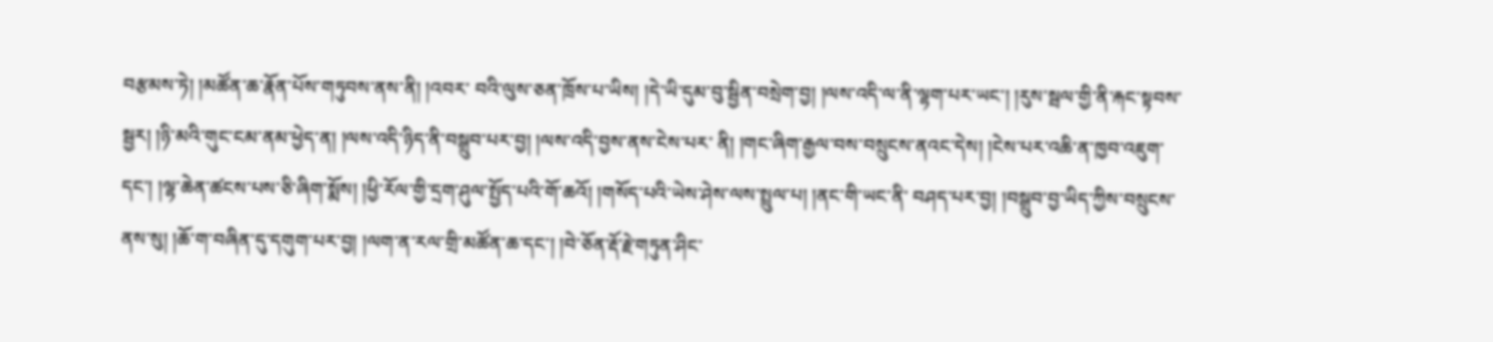བརྩམས་ཏེ། །མཚོན་ཆ་རྣོན་པོས་གཏུབས་ནས་ནི། །འབར་ བའི་ལུས་ཅན་ཁྲོས་པ་ཡིས། །དེ་ཡི་དུམ་བུ་སྦྱིན་བསྲེག་བྱ། །ལས་འདི་ལ་ནི་ལྷག་པར་ཡང་། །རུས་སྦལ་གྱི་ནི་རྐང་སྟབས་སྦྱར། །ཉི་མའི་གུང་ངམ་ནམ་ཕྱེད་ན། །ལས་འདི་ཉིད་ནི་བསྒྲུབ་པར་བྱ། །ལས་འདི་བྱས་ནས་ངེས་པར་ ནི། །གང་ཞིག་རྒྱལ་བས་བསྲུངས་ནའང་དེས། །ངེས་པར་འཆི་ན་ཁྱབ་འཇུག་དང་། །ལྷ་ཆེན་ཚངས་པས་ཅི་ཞིག་སྨོས། །ཕྱི་རོལ་གྱི་དྲག་ཤུལ་སྤྱོད་པའི་གོ་ཆའོ། །གསོད་པའི་ཡེས་ཤེས་ལས་སྤྲུལ་པ། །ནང་གི་ཡང་ནི་ བཤད་པར་བྱ། །བསྒྲུབ་བྱ་ཡིད་ཀྱིས་བསྲུངས་ནས་སུ། །ཆོ་ག་བཞིན་དུ་དགུག་པར་བྱ། །ལག་ན་རལ་གྲི་མཚོན་ཆ་དང་། །བེ་ཅོན་རྡོ་རྗེ་གཏུན་ཤིང་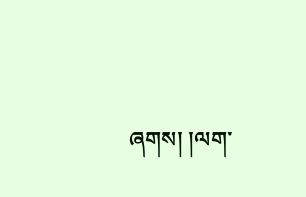ཞགས། །ལག་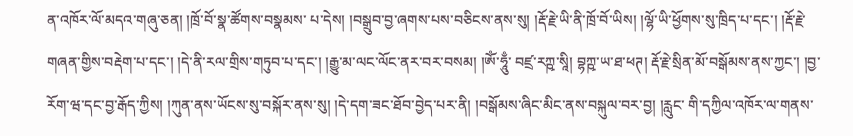ན་འཁོར་ལོ་མདའ་གཞུ་ཅན། །ཁྲོ་བོ་སྣ་ཚོགས་བསྣམས་ པ་དེས། །བསྒྲུབ་བྱ་ཞགས་པས་བཅིངས་ནས་སུ། །རྡོ་རྗེ་ཡི་ནི་ཁྲོ་བོ་ཡིས། །ལྷོ་ཡི་ཕྱོགས་སུ་ཁྲིད་པ་དང་། །རྡོ་རྗེ་གཞན་གྱིས་བརྡེག་པ་དང་། །དེ་ནི་རལ་གྲིས་གཏུབ་པ་དང་། །རྒྱུ་མ་ལང་ལོང་ནར་བར་བསམ། །ཨོཾ་ཧཱུྃ་ བཛྲ་རཀྵ་སཱི། བྷཀྵ་ཡ་ཐ་ཕཊ། རྡོ་རྗེ་སྲིན་མོ་བསྒོམས་ནས་ཀྱང་། །བྱ་རོག་ཝ་དང་བྱ་རྒོད་ཀྱིས། །ཀུན་ནས་ཡོངས་སུ་བསྐོར་ནས་སུ། །དེ་དག་ཟང་ཐོབ་བྱེད་པར་ནི། །བསྒོམས་ཞིང་མིང་ནས་བསྐུལ་བར་བྱ། །རླུང་ གི་དཀྱིལ་འཁོར་ལ་གནས་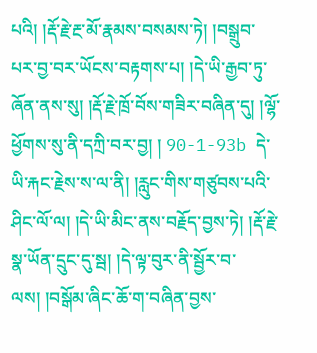པའི། །རྡོ་རྗེ་རྔ་མོ་རྣམས་བསམས་ཏེ། །བསྒྲུབ་པར་བྱ་བར་ཡོངས་བརྟགས་པ། །དེ་ཡི་རྒྱབ་ཏུ་ཞོན་ནས་སུ། །རྡོ་རྗེ་ཁྲོ་བོས་གཟིར་བཞིན་དུ། །ལྷོ་ཕྱོགས་སུ་ནི་དཀྲི་བར་བྱ། ། 90-1-93b དེ་ཡི་རྐང་རྗེས་ས་ལ་ནི། །རླུང་གིས་གཙུབས་པའི་ཤིང་ལོ་ལ། །དེ་ཡི་མིང་ནས་བརྗོད་བྱས་ཏེ། །རྡོ་རྗེ་སྣ་ཡོན་དྲུང་དུ་སྦ། །དེ་ལྟ་བུར་ནི་སྦྱོར་བ་ལས། །བསྒོམ་ཞིང་ཆོ་ག་བཞིན་བྱས་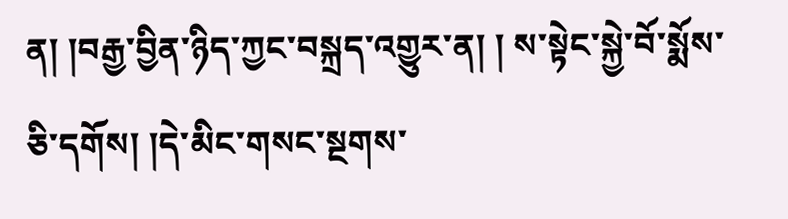ན། །བརྒྱ་བྱིན་ཉིད་ཀྱང་བསྐྲད་འགྱུར་ན། ། ས་སྟེང་སྐྱེ་བོ་སྨོས་ཅི་དགོས། །དེ་མིང་གསང་སྔགས་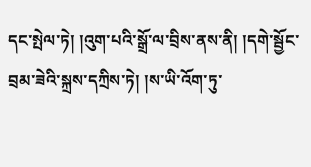དང་སྤེལ་ཏེ། །འུག་པའི་སྒྲོ་ལ་བྲིས་ནས་ནི། །དགེ་སྦྱོང་བྲམ་ཟེའི་སྐྲས་དཀྲིས་ཏེ། །ས་ཡི་འོག་ཏུ་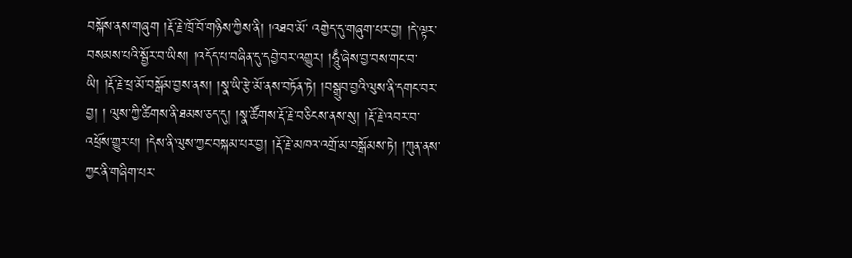བསྐོས་ནས་གཞུག །རྡོ་རྗེ་ཁྲོ་བོ་གཉིས་ཀྱིས་ནི། །འཐབ་མོ་ འགྱེད་དུ་གཞུག་པར་བྱ། །དེ་ལྟར་བསམས་པའི་སྦྱོར་བ་ཡིས། །འདོད་པ་བཞིན་དུ་དབྱེ་བར་འགྱུར། །ཧཱུྃ་ཞེས་བྱ་བས་གང་བ་ཡི། །རྡོ་རྗེ་ཕྲ་མོ་བསྒོམ་བྱས་ནས། །སྣ་ཡི་རྩེ་མོ་ནས་བཏོན་ཏེ། །བསྒྲུབ་བྱའི་ལུས་ནི་དགང་བར་བྱ། ། ལུས་ཀྱི་ཚིགས་ནི་ཐམས་ཅད་དུ། །སྣ་ཚོགས་རྡོ་རྗེ་བཅིངས་ནས་སུ། །རྡོ་རྗེ་འབར་བ་འཕྲོས་གྱུར་པ། །དེས་ནི་ལུས་ཀྱང་བསྐམ་པར་བྱ། །རྡོ་རྗེ་མཁའ་འགྲོ་མ་བསྒོམས་ཏེ། །ཀུན་ནས་ཀྱང་ནི་གཞིག་པར་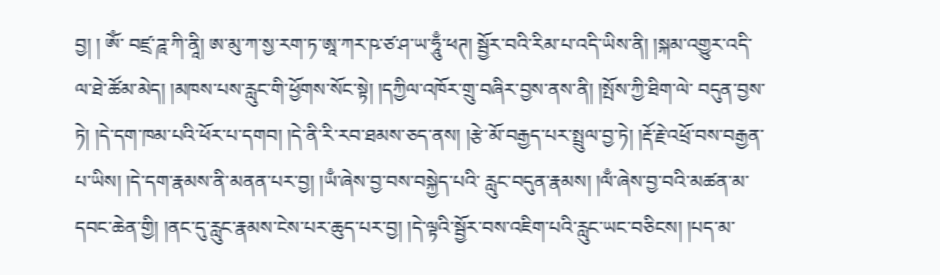བྱ། ། ཨོཾ་ བཛྲ་ཌཱ་ཀི་ནཱི། ཨ་མུ་ཀ་སྱ་རག་ཏ་ཨཱ་ཀར་ཥ་ཙ་ཤ་ཡ་ཧཱུྃ་ཕཊ། སྦྱོར་བའི་རིམ་པ་འདི་ཡིས་ནི། །སྐམ་འགྱུར་འདི་ལ་ཐེ་ཚོམ་མེད། །མཁས་པས་རླུང་གི་ཕྱོགས་སོང་སྟེ། །དཀྱིལ་འཁོར་གྲུ་བཞིར་བྱས་ནས་ནི། །སྤོས་ཀྱི་ཐིག་ལེ་ བདུན་བྱས་ཏེ། །དེ་དག་ཁམ་པའི་ཕོར་པ་དགབ། །དེ་ནི་རི་རབ་ཐམས་ཅད་ནས། །རྩེ་མོ་བརྒྱད་པར་སྤྲུལ་བྱ་ཏེ། །རྡོ་རྗེ་འཕྲོ་བས་བརྒྱན་པ་ཡིས། །དེ་དག་རྣམས་ནི་མནན་པར་བྱ། །ཡྃ་ཞེས་བྱ་བས་བསྐྱེད་པའི་ རླུང་བདུན་རྣམས། །ལྃ་ཞེས་བྱ་བའི་མཚན་མ་དབང་ཆེན་གྱི། །ནང་དུ་རླུང་རྣམས་ངེས་པར་ཆུད་པར་བྱ། །དེ་ལྟའི་སྦྱོར་བས་འཇིག་པའི་རླུང་ཡང་བཅིངས། །པད་མ་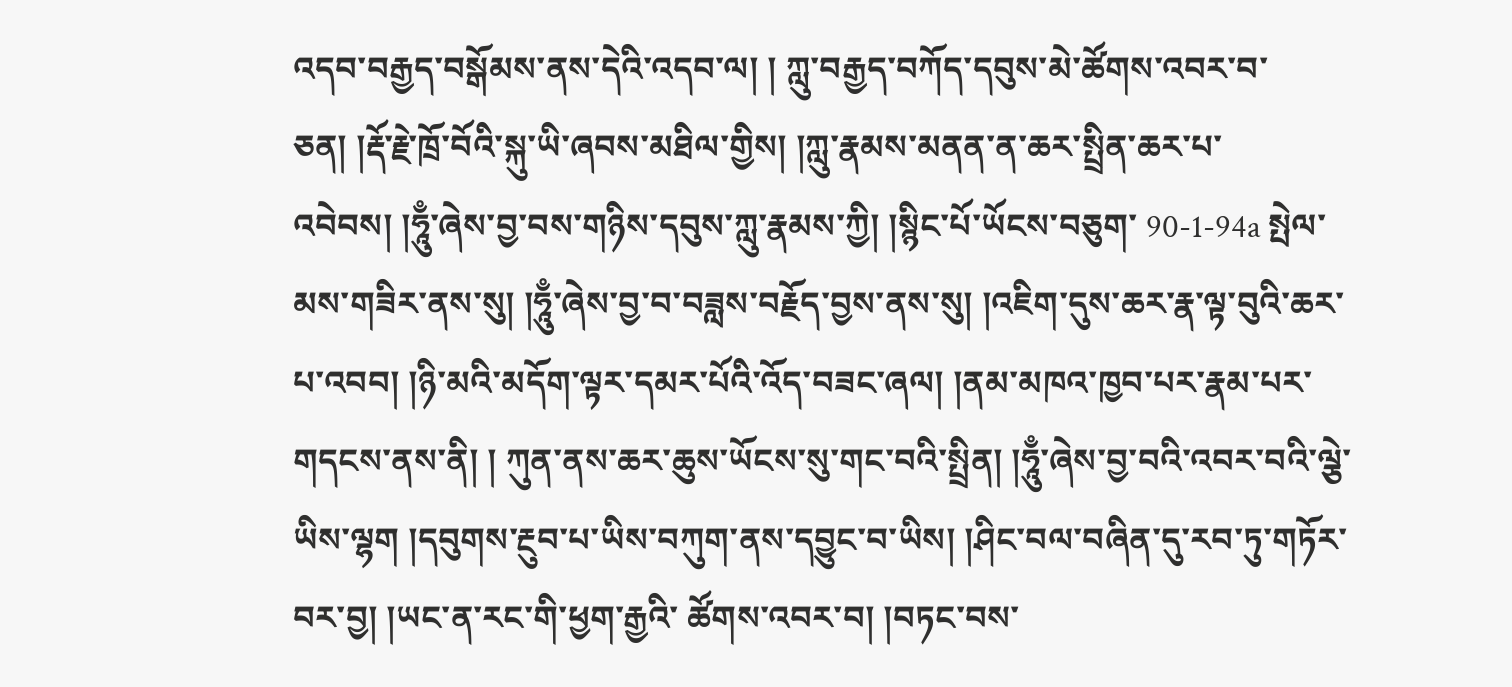འདབ་བརྒྱད་བསྒོམས་ནས་དེའི་འདབ་ལ། ། ཀླུ་བརྒྱད་བཀོད་དབུས་མེ་ཚོགས་འབར་བ་ཅན། །རྡོ་རྗེ་ཁྲོ་བོའི་སྐུ་ཡི་ཞབས་མཐིལ་གྱིས། །ཀླུ་རྣམས་མནན་ན་ཆར་སྤྲིན་ཆར་པ་འབེབས། །ཧཱུྃ་ཞེས་བྱ་བས་གཉིས་དབུས་ཀླུ་རྣམས་ཀྱི། །སྙིང་པོ་ཡོངས་བཅུག་ 90-1-94a སྤེལ་མས་གཟིར་ནས་སུ། །ཧཱུྃ་ཞེས་བྱ་བ་བཟླས་བརྗོད་བྱས་ནས་སུ། །འཇིག་དུས་ཆར་རྣ་ལྟ་བུའི་ཆར་པ་འབབ། །ཉི་མའི་མདོག་ལྟར་དམར་པོའི་འོད་བཟང་ཞལ། །ནམ་མཁའ་ཁྱབ་པར་རྣམ་པར་གདངས་ནས་ནི། ། ཀུན་ནས་ཆར་ཆུས་ཡོངས་སུ་གང་བའི་སྤྲིན། །ཧཱུྃ་ཞེས་བྱ་བའི་འབར་བའི་ལྕེ་ཡིས་ལྷག །དབུགས་རྔུབ་པ་ཡིས་བཀུག་ནས་དབྱུང་བ་ཡིས། །ཤིང་བལ་བཞིན་དུ་རབ་ཏུ་གཏོར་བར་བྱ། །ཡང་ན་རང་གི་ཕྱག་རྒྱའི་ ཚོགས་འབར་བ། །བཏང་བས་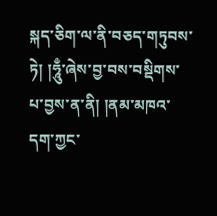སྐད་ཅིག་ལ་ནི་བཅད་གཏུབས་ཏེ། །ཧཱུྃ་ཞེས་བྱ་བས་བསྡིགས་པ་བྱས་ན་ནི། །ནམ་མཁའ་དག་ཀྱང་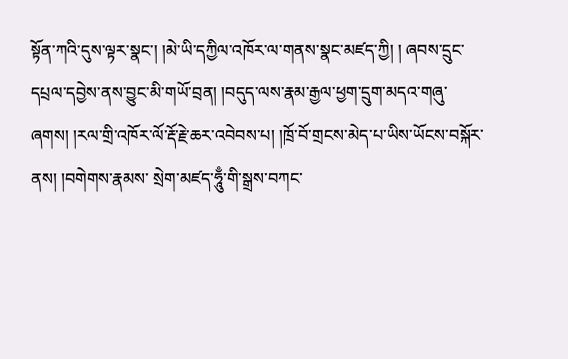སྟོན་ཀའི་དུས་ལྟར་སྣང་། །མེ་ཡི་དཀྱིལ་འཁོར་ལ་གནས་སྣང་མཛད་ཀྱི། ། ཞབས་དྲུང་དཔྲལ་དབྱེས་ནས་བྱུང་མི་གཡོ་བྲན། །བདུད་ལས་རྣམ་རྒྱལ་ཕྱག་དྲུག་མདའ་གཞུ་ཞགས། །རལ་གྲི་འཁོར་ལོ་རྡོ་རྗེ་ཆར་འབེབས་པ། །ཁྲོ་བོ་གྲངས་མེད་པ་ཡིས་ཡོངས་བསྐོར་ནས། །བགེགས་རྣམས་ སྲེག་མཛད་ཧཱུྃ་གི་སྒྲས་བཀང་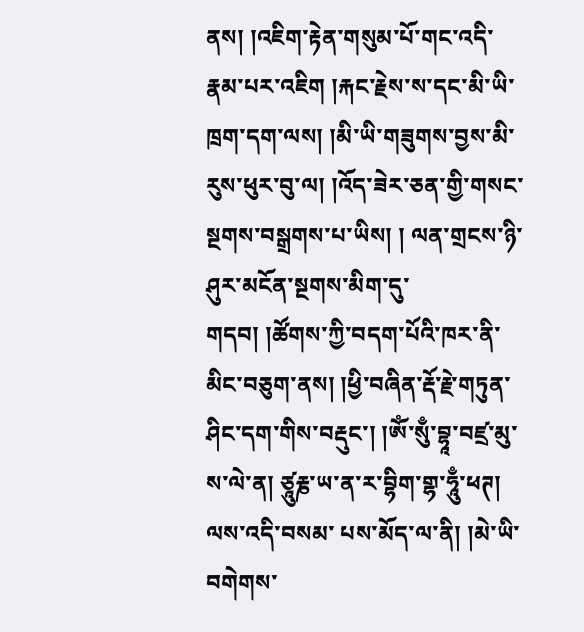ནས། །འཇིག་རྟེན་གསུམ་པོ་གང་འདི་རྣམ་པར་འཇིག །རྐང་རྗེས་ས་དང་མི་ཡི་ཁྲག་དག་ལས། །མི་ཡི་གཟུགས་བྱས་མི་རུས་ཕུར་བུ་ལ། །འོད་ཟེར་ཅན་གྱི་གསང་སྔགས་བསྒྲགས་པ་ཡིས། ། ལན་གྲངས་ཉི་ཤུར་མངོན་སྔགས་མིག་དུ་གདབ། །ཚོགས་ཀྱི་བདག་པོའི་ཁར་ནི་མིང་བཅུག་ནས། །ཕྱི་བཞིན་རྡོ་རྗེ་གཏུན་ཤིང་དག་གིས་བརྡུང་། །ཨོཾ་སུྃ་བྷཱ་བཛྲ་མུ་ས་ལེ་ན། ཙཱུརྞ་ཡ་ན་ར་བྷིག་གྷ་ཧཱུྃ་ཕཊ། ལས་འདི་བསམ་ པས་མོད་ལ་ནི། །མེ་ཡི་བགེགས་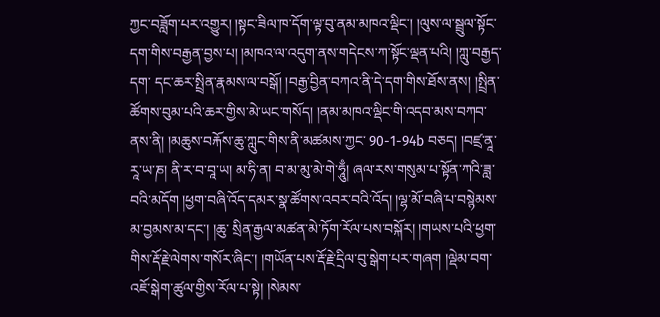ཀྱང་བཟློག་པར་འགྱུར། །སྟང་ཟིལ་ཁ་དོག་ལྟ་བུ་ནམ་མཁའ་ལྡིང་། །ལུས་ལ་སྦྲུལ་སྟོང་དག་གིས་བརྒྱན་བྱས་པ། །མཁའ་ལ་འདུག་ནས་གདེངས་ཀ་སྟོང་ལྡན་པའི། །ཀླུ་བརྒྱད་དག་ དང་ཆར་སྤྲིན་རྣམས་ལ་བསྒོ། །བརྒྱ་བྱིན་བཀའ་ནི་དེ་དག་གིས་ཐོས་ནས། །སྤྲིན་ཚོགས་བུམ་པའི་ཆར་གྱིས་མེ་ཡང་གསོད། །ནམ་མཁའ་ལྡིང་གི་འདབ་མས་བཀབ་ནས་ནི། །མཆུས་བརྐོས་ཆུ་ཀླུང་གིས་ནི་མཚམས་ཀྱང་ 90-1-94b བཅད། །བཛྲ་ནཱ་རཱ་ཡ་ཎ། ནི་ར་བ་བཱ་ཡ། མ་ཧི་ན། བ་མ་མུ་མེ་གེ་ཧཱུྃ། ཞལ་རས་གསུམ་པ་སྟོན་ཀའི་ཟླ་བའི་མདོག །ཕྱག་བཞི་འོད་དམར་སྣ་ཚོགས་འབར་བའི་འོད། །ལྷ་མོ་བཞི་པ་བསྙེམས་མ་བྱམས་མ་དང་། །ཆུ་ སྲིན་རྒྱལ་མཚན་མེ་ཏོག་རོལ་པས་བསྐོར། །གཡས་པའི་ཕྱག་གིས་རྡོ་རྗེ་ལེགས་གསོར་ཞིང་། །གཡོན་པས་རྡོ་རྗེ་དྲིལ་བུ་སྒེག་པར་གཞག །ལྡེམ་བག་འཇོ་སྒེག་ཚུལ་གྱིས་རོལ་པ་སྟེ། །སེམས་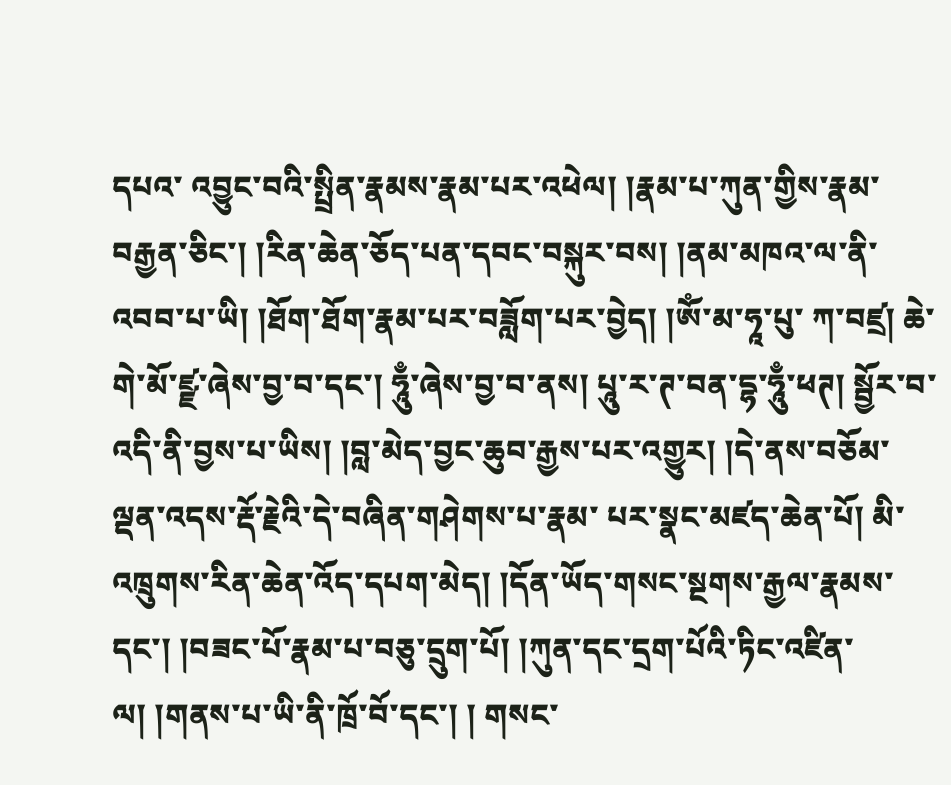དཔའ་ འབྱུང་བའི་སྤྲིན་རྣམས་རྣམ་པར་འཕེལ། །རྣམ་པ་ཀུན་གྱིས་རྣམ་བརྒྱན་ཅིང་། །རིན་ཆེན་ཅོད་པན་དབང་བསྐུར་བས། །ནམ་མཁའ་ལ་ནི་འབབ་པ་ཡི། །ཐོག་ཐོག་རྣམ་པར་བཟློག་པར་བྱེད། །ༀ་མ་ཧཱ་པུ་ ཀ་བཛྲ། ཆེ་གེ་མོ་ཛྫ་ཞེས་བྱ་བ་དང་། ཧཱུྃ་ཞེས་བྱ་བ་ནས། པཱུ་ར་ཊ་བན་དྷ་ཧཱུྃ་ཕཊ། སྦྱོར་བ་འདི་ནི་བྱས་པ་ཡིས། །བླ་མེད་བྱང་ཆུབ་རྒྱས་པར་འགྱུར། །དེ་ནས་བཅོམ་ལྡན་འདས་རྡོ་རྗེའི་དེ་བཞིན་གཤེགས་པ་རྣམ་ པར་སྣང་མཛད་ཆེན་པོ། མི་འཁྲུགས་རིན་ཆེན་འོད་དཔག་མེད། །དོན་ཡོད་གསང་སྔགས་རྒྱལ་རྣམས་དང་། །བཟང་པོ་རྣམ་པ་བཅུ་དྲུག་པོ། །ཀུན་དང་དྲག་པོའི་ཏིང་འཛིན་ལ། །གནས་པ་ཡི་ནི་ཁྲོ་བོ་དང་། ། གསང་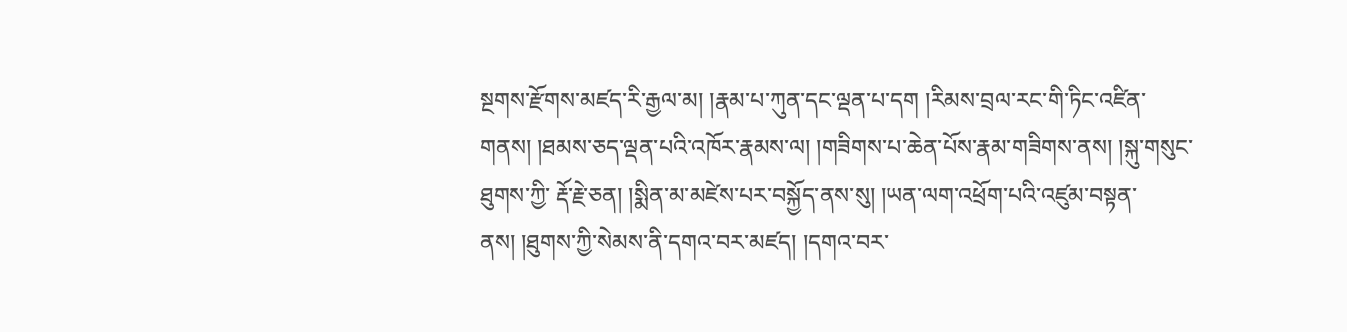སྔགས་རྫོགས་མཛད་རི་རྒྱལ་མ། །རྣམ་པ་ཀུན་དང་ལྡན་པ་དག །རིམས་བྲལ་རང་གི་ཏིང་འཛིན་གནས། །ཐམས་ཅད་ལྡན་པའི་འཁོར་རྣམས་ལ། །གཟིགས་པ་ཆེན་པོས་རྣམ་གཟིགས་ནས། །སྐུ་གསུང་ཐུགས་ཀྱི་ རྡོ་རྗེ་ཅན། །སྨིན་མ་མཛེས་པར་བསྐྱོད་ནས་སུ། །ཡན་ལག་འཕྲོག་པའི་འཛུམ་བསྟན་ནས། །ཐུགས་ཀྱི་སེམས་ནི་དགའ་བར་མཛད། །དགའ་བར་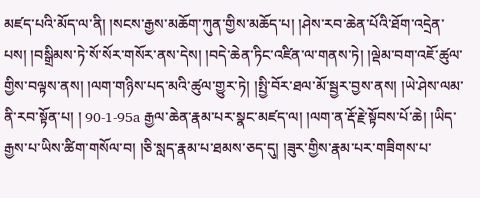མཛད་པའི་མོད་ལ་ནི། །སངས་རྒྱས་མཆོག་ཀུན་གྱིས་མཆོད་པ། །ཤེས་རབ་ཆེན་པོའི་ཐོག་འདྲེན་ པས། །བསྒྲིམས་ཏེ་སོ་སོར་གསོར་ནས་དེས། །བདེ་ཆེན་ཏིང་འཛིན་ལ་གནས་ཏེ། །ལྡེམ་བག་འཇོ་ཚུལ་གྱིས་བལྟས་ནས། །ལག་གཉིས་པད་མའི་ཚུལ་གྱུར་ཏེ། །སྤྱི་བོར་ཐལ་མོ་སྦྱར་བྱས་ནས། །ཡེ་ཤེས་ལམ་ནི་རབ་སྟོན་པ། ། 90-1-95a རྒྱལ་ཆེན་རྣམ་པར་སྣང་མཛད་ལ། །ལག་ན་རྡོ་རྗེ་སྟོབས་པོ་ཆེ། །ཡིད་རྒྱས་པ་ཡིས་ཚིག་གསོལ་བ། །ཅི་སླད་རྣམ་པ་ཐམས་ཅད་དུ། །ཟུར་གྱིས་རྣམ་པར་གཟིགས་པ་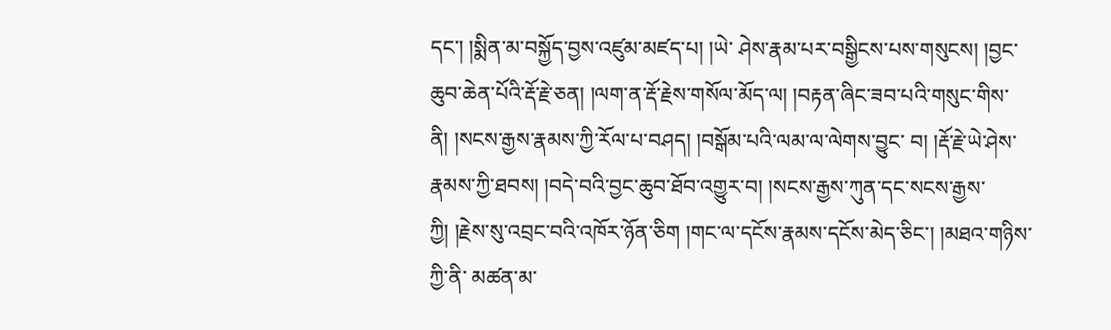དང་། །སྨིན་མ་བསྐྱོད་བྱས་འཛུམ་མཛད་པ། །ཡེ་ ཤེས་རྣམ་པར་བསྒྱིངས་པས་གསུངས། །བྱང་ཆུབ་ཆེན་པོའི་རྡོ་རྗེ་ཅན། །ལག་ན་རྡོ་རྗེས་གསོལ་མོད་ལ། །བརྟན་ཞིང་ཟབ་པའི་གསུང་གིས་ནི། །སངས་རྒྱས་རྣམས་ཀྱི་རོལ་པ་བཤད། །བསྒོམ་པའི་ལམ་ལ་ལེགས་བྱུང་ བ། །རྡོ་རྗེ་ཡེ་ཤེས་རྣམས་ཀྱི་ཐབས། །བདེ་བའི་བྱང་ཆུབ་ཐོབ་འགྱུར་བ། །སངས་རྒྱས་ཀུན་དང་སངས་རྒྱས་ཀྱི། །རྗེས་སུ་འབྲང་བའི་འཁོར་ཉོན་ཅིག །གང་ལ་དངོས་རྣམས་དངོས་མེད་ཅིང་། །མཐའ་གཉིས་ཀྱི་ནི་ མཚན་མ་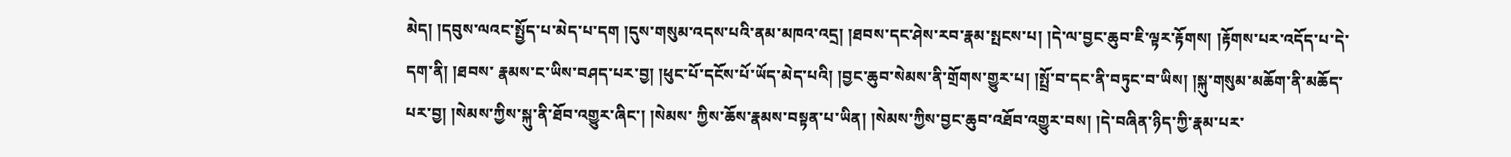མེད། །དབུས་ལའང་སྤྱོད་པ་མེད་པ་དག །དུས་གསུམ་འདས་པའི་ནམ་མཁའ་འདྲ། །ཐབས་དང་ཤེས་རབ་རྣམ་སྤངས་པ། །དེ་ལ་བྱང་ཆུབ་ཇི་ལྟར་རྟོགས། །རྟོགས་པར་འདོད་པ་དེ་དག་ནི། །ཐབས་ རྣམས་ང་ཡིས་བཤད་པར་བྱ། །ཕུང་པོ་དངོས་པོ་ཡོད་མེད་པའི། །བྱང་ཆུབ་སེམས་ནི་གྲོགས་གྱུར་པ། །སྤྲོ་བ་དང་ནི་བཏུང་བ་ཡིས། །སྐུ་གསུམ་མཆོག་ནི་མཆོད་པར་བྱ། །སེམས་ཀྱིས་སྐུ་ནི་ཐོབ་འགྱུར་ཞིང་། །སེམས་ ཀྱིས་ཆོས་རྣམས་བསྟན་པ་ཡིན། །སེམས་ཀྱིས་བྱང་ཆུབ་འཐོབ་འགྱུར་བས། །དེ་བཞིན་ཉིད་ཀྱི་རྣམ་པར་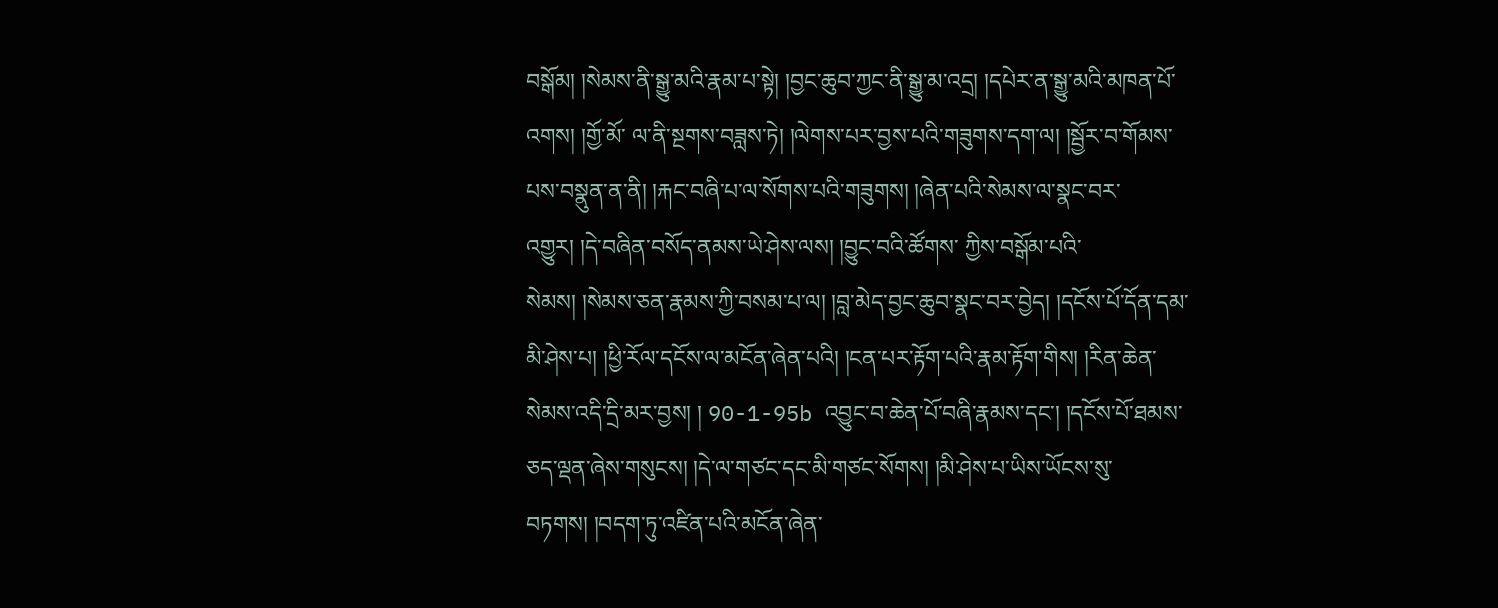བསྒོམ། །སེམས་ནི་སྒྱུ་མའི་རྣམ་པ་སྟེ། །བྱང་ཆུབ་ཀྱང་ནི་སྒྱུ་མ་འདྲ། །དཔེར་ན་སྒྱུ་མའི་མཁན་པོ་འགས། །གྱོ་མོ་ ལ་ནི་སྔགས་བཟླས་ཏེ། །ལེགས་པར་བྱས་པའི་གཟུགས་དག་ལ། །སྦྱོར་བ་གོམས་པས་བསྣུན་ན་ནི། །རྐང་བཞི་པ་ལ་སོགས་པའི་གཟུགས། །ཞེན་པའི་སེམས་ལ་སྣང་བར་འགྱུར། །དེ་བཞིན་བསོད་ནམས་ཡེ་ཤེས་ལས། །བྱུང་བའི་ཚོགས་ ཀྱིས་བསྒོམ་པའི་སེམས། །སེམས་ཅན་རྣམས་ཀྱི་བསམ་པ་ལ། །བླ་མེད་བྱང་ཆུབ་སྣང་བར་བྱེད། །དངོས་པོ་དོན་དམ་མི་ཤེས་པ། །ཕྱི་རོལ་དངོས་ལ་མངོན་ཞེན་པའི། །ངན་པར་རྟོག་པའི་རྣམ་རྟོག་གིས། །རིན་ཆེན་སེམས་འདི་དྲི་མར་བྱས། ། 90-1-95b འབྱུང་བ་ཆེན་པོ་བཞི་རྣམས་དང་། །དངོས་པོ་ཐམས་ཅད་ལྡན་ཞེས་གསུངས། །དེ་ལ་གཙང་དང་མི་གཙང་སོགས། །མི་ཤེས་པ་ཡིས་ཡོངས་སུ་བཏགས། །བདག་ཏུ་འཛིན་པའི་མངོན་ཞེན་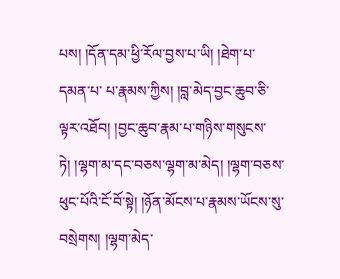པས། །དོན་དམ་ཕྱི་རོལ་བྱས་པ་ཡི། །ཐེག་པ་དམན་པ་ པ་རྣམས་ཀྱིས། །བླ་མེད་བྱང་ཆུབ་ཅི་ལྟར་འཐོབ། །བྱང་ཆུབ་རྣམ་པ་གཉིས་གསུངས་ཏེ། །ལྷག་མ་དང་བཅས་ལྷག་མ་མེད། །ལྷག་བཅས་ཕུང་པོའི་ངོ་བོ་སྟེ། །ཉོན་མོངས་པ་རྣམས་ཡོངས་སུ་བསྲེགས། །ལྷག་མེད་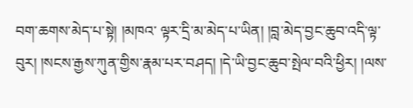བག་ཆགས་མེད་པ་སྟེ། །མཁའ་ ལྟར་དྲི་མ་མེད་པ་ཡིན། །བླ་མེད་བྱང་ཆུབ་འདི་ལྟ་བུར། །སངས་རྒྱས་ཀུན་གྱིས་རྣམ་པར་བཤད། །དེ་ཡི་བྱང་ཆུབ་སྤེལ་བའི་ཕྱིར། །ལས་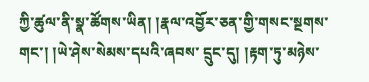ཀྱི་ཚུལ་ནི་སྣ་ཚོགས་ཡིན། །རྣལ་འབྱོར་ཅན་གྱི་གསང་སྔགས་གང་། །ཡེ་ཤེས་སེམས་དཔའི་ཞབས་ དྲུང་དུ། །རྟག་ཏུ་མཉེས་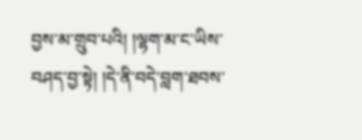བྱས་མ་གྲུབ་པའི། །ལྷག་མ་ང་ཡིས་བཤད་བྱ་སྟེ། །དེ་ནི་བདེ་བླག་ཐབས་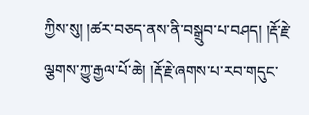ཀྱིས་སུ། །ཚར་བཅད་ནས་ནི་བསྒྲུབ་པ་བཤད། །རྡོ་རྗེ་ལྕགས་ཀྱུ་རྒྱལ་པོ་ཆེ། །རྡོ་རྗེ་ཞགས་པ་རབ་གདུང་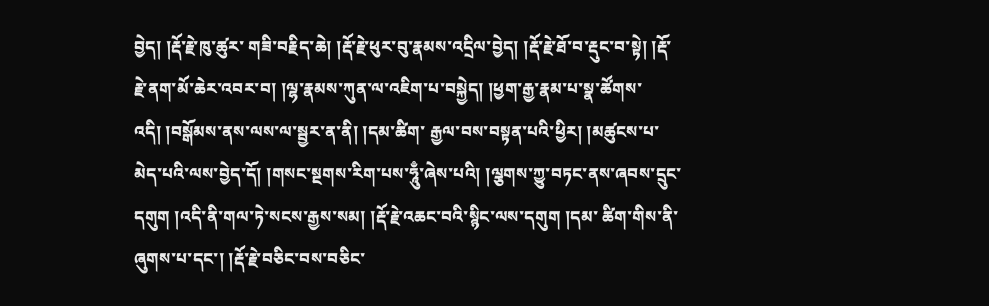བྱེད། །རྡོ་རྗེ་ཁུ་ཚུར་ གཟི་བརྗིད་ཆེ། །རྡོ་རྗེ་ཕུར་བུ་རྣམས་འདྲིལ་བྱེད། །རྡོ་རྗེ་ཐོ་བ་རྡུང་བ་སྟེ། །རྡོ་རྗེ་ནག་མོ་ཆེར་འབར་བ། །ལྷ་རྣམས་ཀུན་ལ་འཇིག་པ་བསྐྱེད། །ཕྱག་རྒྱ་རྣམ་པ་སྣ་ཚོགས་འདི། །བསྒོམས་ནས་ལས་ལ་སྦྱར་ན་ནི། །དམ་ཚིག་ རྒྱལ་བས་བསྟན་པའི་ཕྱིར། །མཚུངས་པ་མེད་པའི་ལས་བྱེད་དོ། །གསང་སྔགས་རིག་པས་ཧཱུྃ་ཞེས་པའི། །ལྕགས་ཀྱུ་བཏང་ནས་ཞབས་དྲུང་དགུག །འདི་ནི་གལ་ཏེ་སངས་རྒྱས་སམ། །རྡོ་རྗེ་འཆང་བའི་སྙིང་ལས་དགུག །དམ་ ཚིག་གིས་ནི་ཞུགས་པ་དང་། །རྡོ་རྗེ་བཅིང་བས་བཅིང་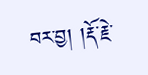བར་བྱ། །རྡོ་རྗེ་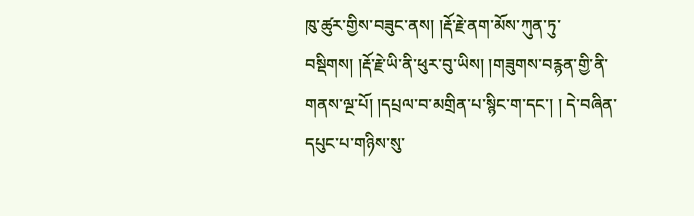ཁུ་ཚུར་གྱིས་བཟུང་ནས། །རྡོ་རྗེ་ནག་མོས་ཀུན་ཏུ་བསྡིགས། །རྡོ་རྗེ་ཡི་ནི་ཕུར་བུ་ཡིས། །གཟུགས་བརྙན་གྱི་ནི་གནས་ལྔ་པོ། །དཔྲལ་བ་མགྲིན་པ་སྙིང་ག་དང་། ། དེ་བཞིན་དཔུང་པ་གཉིས་སུ་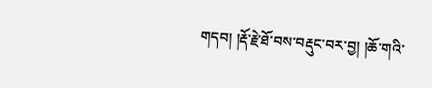གདབ། །རྡོ་རྗེ་ཐོ་བས་བརྡུང་བར་བྱ། །ཆོ་གའི་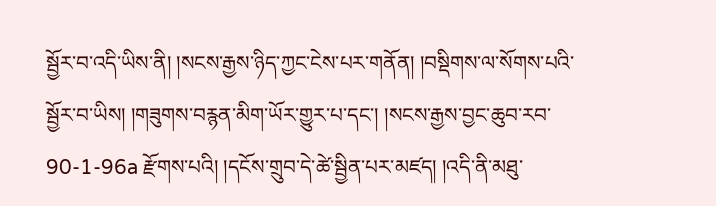སྦྱོར་བ་འདི་ཡིས་ནི། །སངས་རྒྱས་ཉིད་ཀྱང་ངེས་པར་གནོན། །བསྡིགས་ལ་སོགས་པའི་སྦྱོར་བ་ཡིས། །གཟུགས་བརྙན་མིག་ཡོར་གྱུར་པ་དང་། །སངས་རྒྱས་བྱང་ཆུབ་རབ་ 90-1-96a རྫོགས་པའི། །དངོས་གྲུབ་དེ་ཚེ་སྦྱིན་པར་མཛད། །འདི་ནི་མཐུ་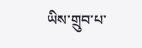ཡིས་གྲུབ་པ་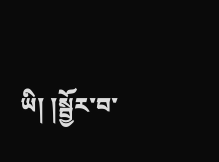ཡི། །སྦྱོར་བ་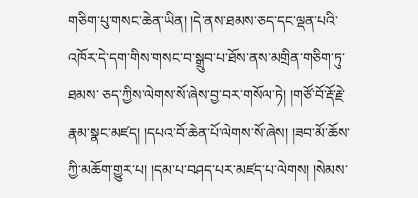གཅིག་པུ་གསང་ཆེན་ཡིན། །དེ་ནས་ཐམས་ཅད་དང་ལྡན་པའི་འཁོར་དེ་དག་གིས་གསང་བ་སྒྲུབ་པ་ཐོས་ནས་མགྲིན་གཅིག་ཏུ་ཐམས་ ཅད་ཀྱིས་ལེགས་སོ་ཞེས་བྱ་བར་གསོལ་ཏེ། །གཙོ་བོ་རྡོ་རྗེ་རྣམ་སྣང་མཛད། །དཔའ་བོ་ཆེན་པོ་ལེགས་སོ་ཞེས། །ཟབ་མོ་ཆོས་ཀྱི་མཆོག་གྱུར་པ། །དམ་པ་བཤད་པར་མཛད་པ་ལེགས། །སེམས་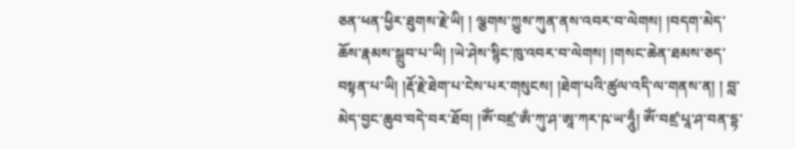ཅན་ཕན་ཕྱིར་ཐུགས་རྗེ་ཡི། ། ལྕགས་ཀྱུས་ཀུན་ནས་འབར་བ་ལེགས། །བདག་མེད་ཆོས་རྣམས་སྒྲུབ་པ་ཡི། །ཡེ་ཤེས་སྙིང་ཁུ་འབར་བ་ལེགས། །གསང་ཆེན་ཐམས་ཅད་བསྟན་པ་ཡི། །རྡོ་རྗེ་ཐེག་པ་ངེས་པར་གསུངས། །ཐེག་པའི་ཚུལ་འདི་ལ་གནས་ན། ། བླ་མེད་བྱང་ཆུབ་བདེ་བར་ཐོབ། །ཨོཾ་བཛྲ་ཨྂ་ཀུ་ཤ་ཨཱ་ཀར་ཥ་ཡ་ཧཱུྃ། ༀ་བཛྲ་པཱ་ཤ་བན་དྷ་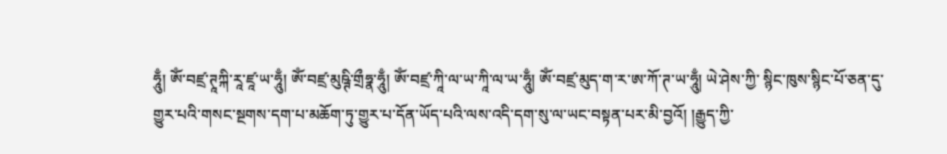ཧཱུྃ། ཨོཾ་བཛྲ་ཊཱཀྐི་རཱ་ཛཱ་ཡ་ཧཱུྃ། ཨོཾ་བཛྲ་མུཥྚི་གྲྀཧྣ་ཧཱུྃ། ཨོཾ་བཛྲ་ཀཱི་ལ་ཡ་ཀཱི་ལ་ཡ་ཧཱུྃ། ༀ་བཛྲ་མུད་ག་ར་ཨ་ཀོ་ཊ་ཡ་ཧཱུྃ། ཡེ་ཤེས་ཀྱི་ སྙིང་ཁུས་སྙིང་པོ་ཅན་དུ་གྱུར་པའི་གསང་སྔགས་དག་པ་མཆོག་ཏུ་གྱུར་པ་དོན་ཡོད་པའི་ལས་འདི་དག་སུ་ལ་ཡང་བསྟན་པར་མི་བྱའོ། །རྒྱུད་ཀྱི་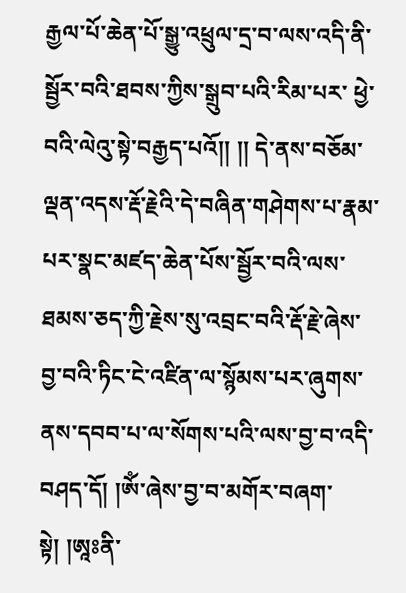རྒྱལ་པོ་ཆེན་པོ་སྒྱུ་འཕྲུལ་དྲ་བ་ལས་འདི་ནི་སྦྱོར་བའི་ཐབས་ཀྱིས་སྒྲུབ་པའི་རིམ་པར་ ཕྱེ་བའི་ལེའུ་སྟེ་བརྒྱད་པའོ།། །། དེ་ནས་བཅོམ་ལྡན་འདས་རྡོ་རྗེའི་དེ་བཞིན་གཤེགས་པ་རྣམ་པར་སྣང་མཛད་ཆེན་པོས་སྦྱོར་བའི་ལས་ཐམས་ཅད་ཀྱི་རྗེས་སུ་འབྲང་བའི་རྡོ་རྗེ་ཞེས་བྱ་བའི་ཏིང་ངེ་འཛིན་ལ་སྙོམས་པར་ཞུགས་ ནས་དབབ་པ་ལ་སོགས་པའི་ལས་བྱ་བ་འདི་བཤད་དོ། །ཨོཾ་ཞེས་བྱ་བ་མགོར་བཞག་སྟེ། །ཨཱཿནི་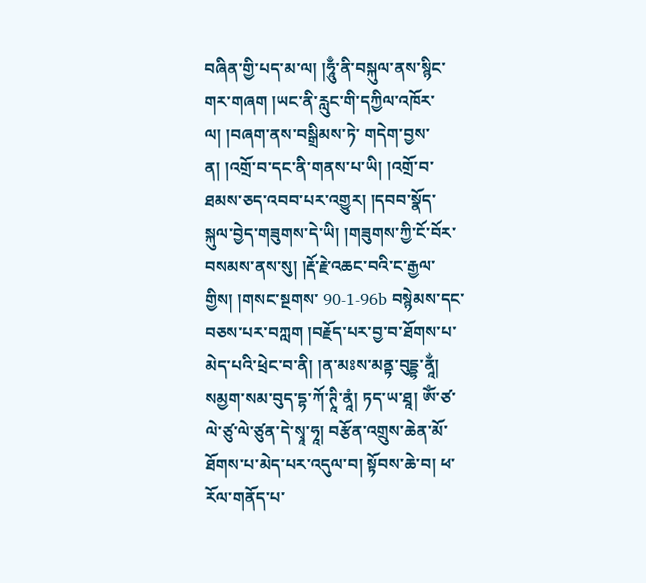བཞིན་གྱི་པད་མ་ལ། །ཧཱུྃ་ནི་བསྐུལ་ནས་སྙིང་གར་གཞག །ཡང་ནི་རླུང་གི་དཀྱིལ་འཁོར་ལ། །བཞག་ནས་བསྒྲིམས་ཏེ་ གདེག་བྱས་ན། །འགྲོ་བ་དང་ནི་གནས་པ་ཡི། །འགྲོ་བ་ཐམས་ཅད་འབབ་པར་འགྱུར། །དབབ་སྣོད་སྐུལ་བྱེད་གཟུགས་དེ་ཡི། །གཟུགས་ཀྱི་ངོ་བོར་བསམས་ནས་སུ། །རྡོ་རྗེ་འཆང་བའི་ང་རྒྱལ་གྱིས། །གསང་སྔགས་ 90-1-96b བསྙེམས་དང་བཅས་པར་བཀླག །བརྗོད་པར་བྱ་བ་ཐོགས་པ་མེད་པའི་ཕྲེང་བ་ནི། །ན་མཿས་མནྟ་བུདྡྷ་ནཱྂ། སམྱག་སམ་བུད་དྷ་ཀོ་ཊཱི་ནཱཾ། ཏད་ཡ་ཐཱ། ཨོཾ་ཙ་ལེ་ཙུ་ལེ་ཙུན་དེ་སྭཱ་ཧཱ། བརྩོན་འགྲུས་ཆེན་མོ་ཐོགས་པ་མེད་པར་འདུལ་བ། སྟོབས་ཆེ་བ། ཕ་རོལ་གནོད་པ་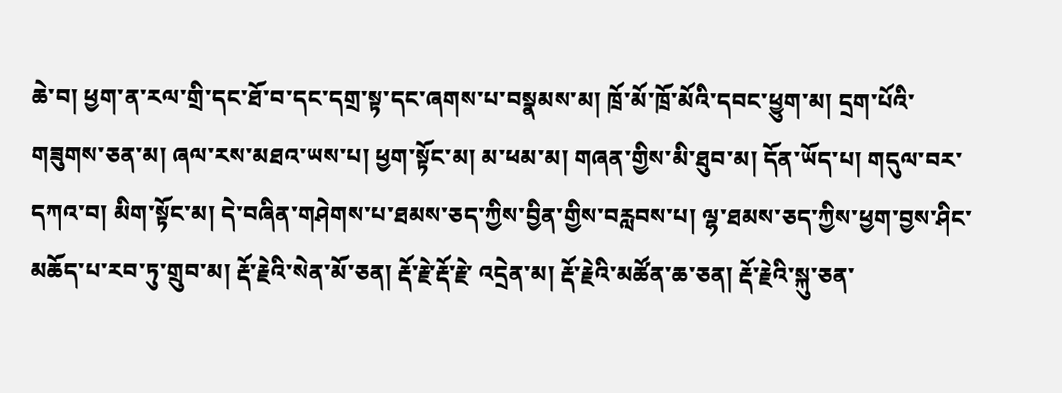ཆེ་བ། ཕྱག་ན་རལ་གྲི་དང་ཐོ་བ་དང་དགྲ་སྟ་དང་ཞགས་པ་བསྣམས་མ། ཁྲོ་མོ་ཁྲོ་མོའི་དབང་ཕྱུག་མ། དྲག་པོའི་གཟུགས་ཅན་མ། ཞལ་རས་མཐའ་ཡས་པ། ཕྱག་སྟོང་མ། མ་ཕམ་མ། གཞན་གྱིས་མི་ཐུབ་མ། དོན་ཡོད་པ། གདུལ་བར་དཀའ་བ། མིག་སྟོང་མ། དེ་བཞིན་གཤེགས་པ་ཐམས་ཅད་ཀྱིས་བྱིན་གྱིས་བརླབས་པ། ལྷ་ཐམས་ཅད་ཀྱིས་ཕྱག་བྱས་ཤིང་མཆོད་པ་རབ་ཏུ་གྲུབ་མ། རྡོ་རྗེའི་སེན་མོ་ཅན། རྡོ་རྗེ་རྡོ་རྗེ་ འདྲེན་མ། རྡོ་རྗེའི་མཚོན་ཆ་ཅན། རྡོ་རྗེའི་སྐུ་ཅན་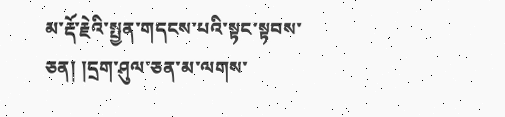མ་རྡོ་རྗེའི་སྤྱན་གདངས་པའི་སྟང་སྟབས་ཅན། །དྲག་ཤུལ་ཅན་མ་ལགས་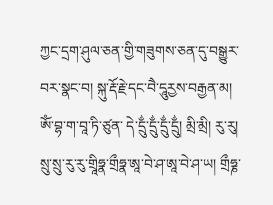ཀྱང་དྲག་ཤུལ་ཅན་གྱི་གཟུགས་ཅན་དུ་བསྒྱུར་བར་སྣང་བ། སྐུ་རྡོ་རྗེ་དང་བཻ་དཱུརྱས་བརྒྱན་མ། ༀ་བྷ་ག་བཱ་ཏི་ཙུན་ དེ་དྲུྂ་དྲུྂ་དྲུྂ་དྲུྂ། མྲི་མྲི། རུ་རུ། སྲུ་སྲུ་རུ་རུ་གྲཱིཧྣ་གྲྀཧྣ་ཨཱ་བེ་ཤ་ཨཱ་བེ་ཤ་ཡ། གྲྀཧྞ་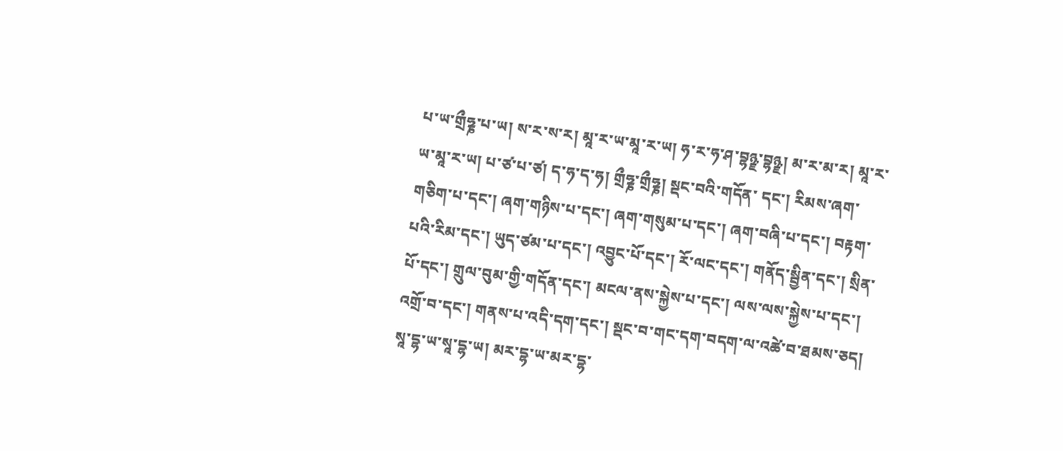པ་ཡ་གྲྀཧྞ་པ་ཡ། ས་ར་ས་ར། མཱ་ར་ཡ་མཱ་ར་ཡ། ཧ་ར་ཧ་ཤ་བྷཉྫ་བྷཉྫ། མ་ར་མ་ར། མཱ་ར་ཡ་མཱ་ར་ཡ། པ་ཙ་པ་ཙ། ད་ཧ་ད་ཧ། གྲྀཧྞ་གྲྀཧྞ། སྡང་བའི་གདོན་ དང་། རིམས་ཞག་གཅིག་པ་དང་། ཞག་གཉིས་པ་དང་། ཞག་གསུམ་པ་དང་། ཞག་བཞི་པ་དང་། བརྟག་པའི་རིམ་དང་། ཡུད་ཙམ་པ་དང་། འབྱུང་པོ་དང་། རོ་ལང་དང་། གནོད་སྦྱིན་དང་། སྲིན་པོ་དང་། གྲུལ་བུམ་གྱི་གདོན་དང་། མངལ་ནས་སྐྱེས་པ་དང་། ལས་ལས་སྐྱེས་པ་དང་། འགྲོ་བ་དང་། གནས་པ་འདི་དག་དང་། སྡང་བ་གང་དག་བདག་ལ་འཚེ་བ་ཐམས་ཅད། སཱ་དྷ་ཡ་སཱ་དྷ་ཡ། མར་དྷ་ཡ་མར་དྷ་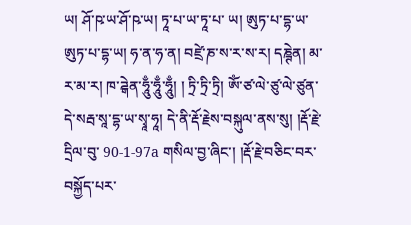ཡ། ཤོ་ཥ་ཡ་ཤོ་ཥ་ཡ། ཏཱ་པ་ཡ་ཏཱ་པ་ ཡ། ཨུཏ་པ་དྷ་ཡ་ཨུཏ་པ་དྷ་ཡ། ཧ་ན་ཧ་ན། བཛྲེ་ཎ་ས་ར་ས་ར། དཎྚེན། མ་ར་མ་ར། ཁ་ཌྒེན་ཧཱུྃ་ཧཱུྃ་ཧཱུྃ། ། ཏྲི་ཏྲི་ཏྲི། ཨོཾ་ཙ་ལེ་ཙུ་ལེ་ཙུན་དེ་སརྦ་སཱ་དྷ་ཡ་སྭཱ་ཧཱ། དེ་ནི་རྡོ་རྗེས་བསྐུལ་ནས་སུ། །རྡོ་རྗེ་དྲིལ་བུ་ 90-1-97a གསིལ་བྱ་ཞིང་། །རྡོ་རྗེ་བཅིང་བར་བསྐྱོད་པར་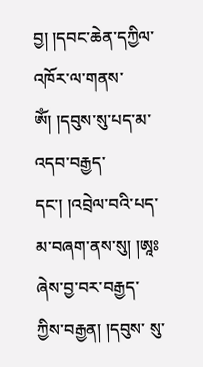བྱ། །དབང་ཆེན་དཀྱིལ་འཁོར་ལ་གནས་ཨོཾ། །དབུས་སུ་པད་མ་འདབ་བརྒྱད་དང་། །འབྲེལ་བའི་པད་མ་བཞག་ནས་སུ། །ཨཱཿཞེས་བྱ་བར་བརྒྱད་ཀྱིས་བརྒྱན། །དབུས་ སུ་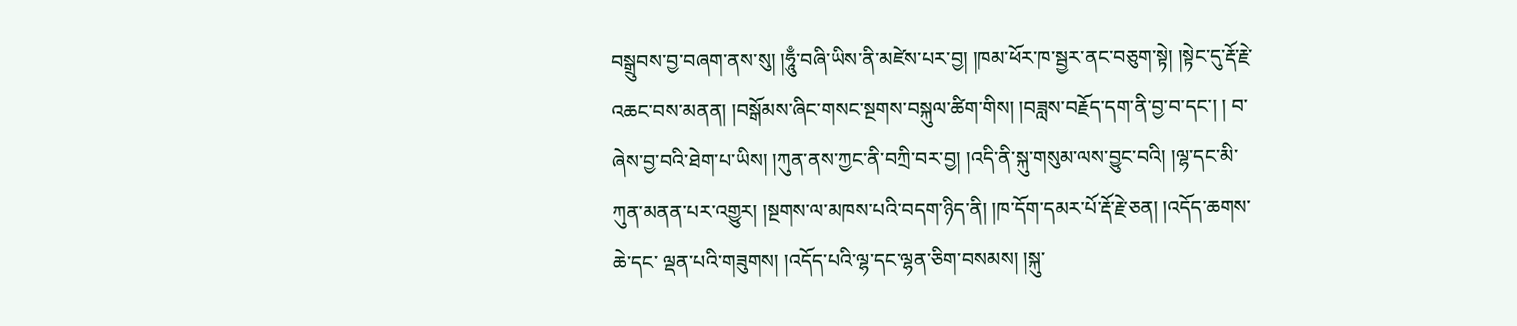བསྒྲུབས་བྱ་བཞག་ནས་སུ། །ཧཱུྃ་བཞི་ཡིས་ནི་མཛེས་པར་བྱ། །ཁམ་ཕོར་ཁ་སྦྱར་ནང་བཅུག་སྟེ། །སྟེང་དུ་རྡོ་རྗེ་འཆང་བས་མནན། །བསྒོམས་ཞིང་གསང་སྔགས་བསྐུལ་ཚིག་གིས། །བཟླས་བརྗོད་དག་ནི་བྱ་བ་དང་། ། བ་ཞེས་བྱ་བའི་ཐེག་པ་ཡིས། །ཀུན་ནས་ཀྱང་ནི་བཀྲི་བར་བྱ། །འདི་ནི་སྐུ་གསུམ་ལས་བྱུང་བའི། །ལྷ་དང་མི་ཀུན་མནན་པར་འགྱུར། །སྔགས་ལ་མཁས་པའི་བདག་ཉིད་ནི། །ཁ་དོག་དམར་པོ་རྡོ་རྗེ་ཅན། །འདོད་ཆགས་ཆེ་དང་ ལྡན་པའི་གཟུགས། །འདོད་པའི་ལྷ་དང་ལྷན་ཅིག་བསམས། །སྐུ་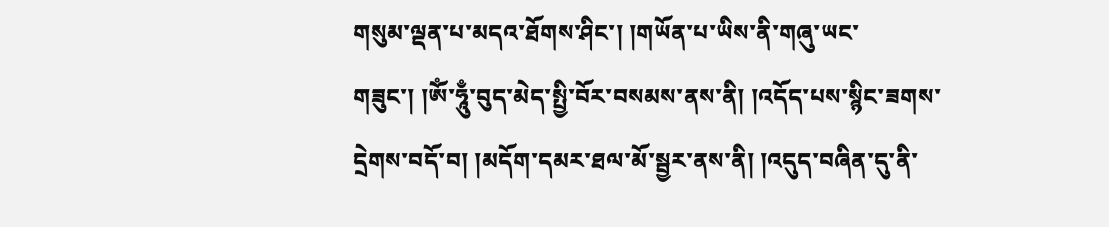གསུམ་ལྡན་པ་མདའ་ཐོགས་ཤིང་། །གཡོན་པ་ཡིས་ནི་གཞུ་ཡང་གཟུང་། །ༀ་ཧཱུྃ་བུད་མེད་སྤྱི་བོར་བསམས་ནས་ནི། །འདོད་པས་སྙིང་ཟགས་ དྲེགས་བདོ་བ། །མདོག་དམར་ཐལ་མོ་སྦྱར་ནས་ནི། །འདུད་བཞིན་དུ་ནི་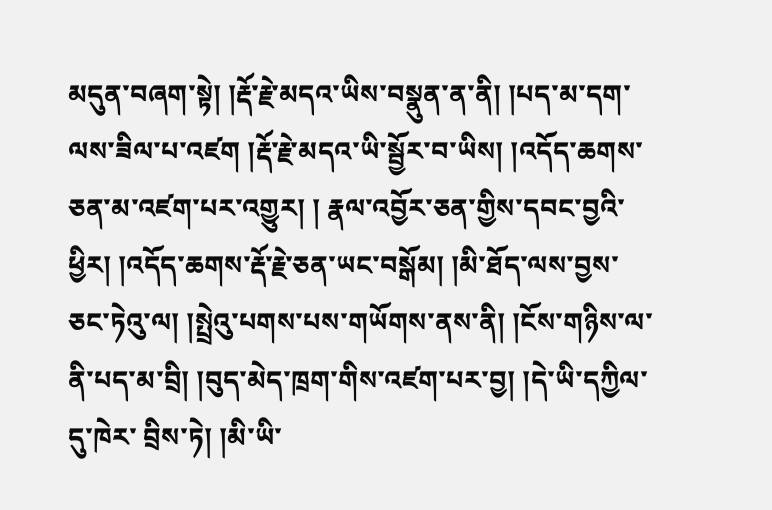མདུན་བཞག་སྟེ། །རྡོ་རྗེ་མདའ་ཡིས་བསྣུན་ན་ནི། །པད་མ་དག་ལས་ཟིལ་པ་འཛག །རྡོ་རྗེ་མདའ་ཡི་སྦྱོར་བ་ཡིས། །འདོད་ཆགས་ཅན་མ་འཛག་པར་འགྱུར། ། རྣལ་འབྱོར་ཅན་གྱིས་དབང་བྱའི་ཕྱིར། །འདོད་ཆགས་རྡོ་རྗེ་ཅན་ཡང་བསྒོམ། །མི་ཐོད་ལས་བྱས་ཅང་ཏེའུ་ལ། །སྤྲེའུ་པགས་པས་གཡོགས་ནས་ནི། །ངོས་གཉིས་ལ་ནི་པད་མ་བྲི། །བུད་མེད་ཁྲག་གིས་འཛག་པར་བྱ། །དེ་ཡི་དཀྱིལ་དུ་ཁེར་ བྲིས་ཏེ། །མི་ཡི་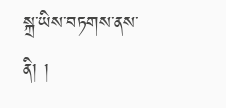སྐྲ་ཡིས་བཏགས་ནས་ནི། །